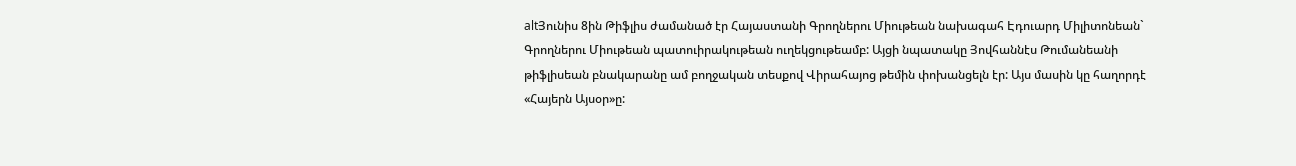altՅունիս 8ին Թիֆլիս ժամանած էր Հայաստանի Գրողներու Միութեան նախագահ Էդուարդ Միլիտոնեան` Գրողներու Միութեան պատուիրակութեան ուղեկցութեամբ: Այցի նպատակը Յովհաննէս Թումանեանի թիֆլիսեան բնակարանը ամ բողջական տեսքով Վիրահայոց թեմին փոխանցելն էր: Այս մասին կը հաղորդէ «Հայերն Այսօր»ը: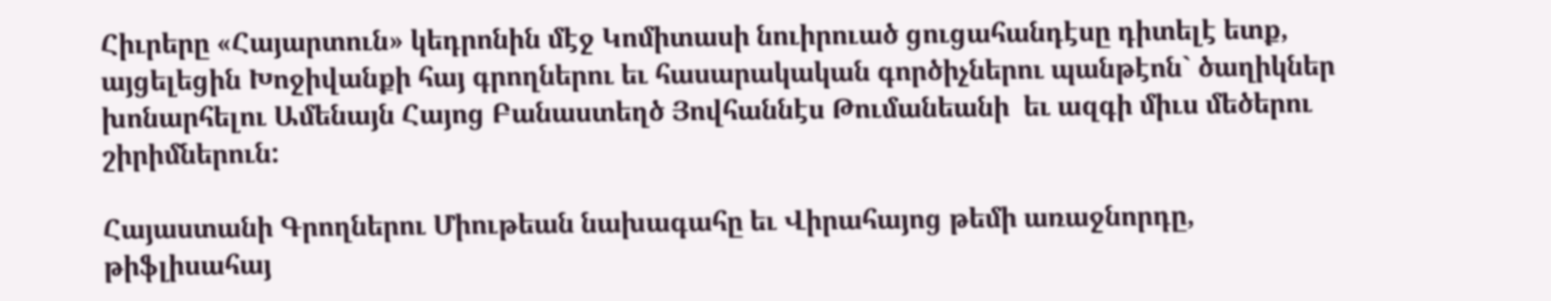Հիւրերը «Հայարտուն» կեդրոնին մէջ Կոմիտասի նուիրուած ցուցահանդէսը դիտելէ ետք, այցելեցին Խոջիվանքի հայ գրողներու եւ հասարակական գործիչներու պանթէոն` ծաղիկներ խոնարհելու Ամենայն Հայոց Բանաստեղծ Յովհաննէս Թումանեանի  եւ ազգի միւս մեծերու շիրիմներուն:

Հայաստանի Գրողներու Միութեան նախագահը եւ Վիրահայոց թեմի առաջնորդը, թիֆլիսահայ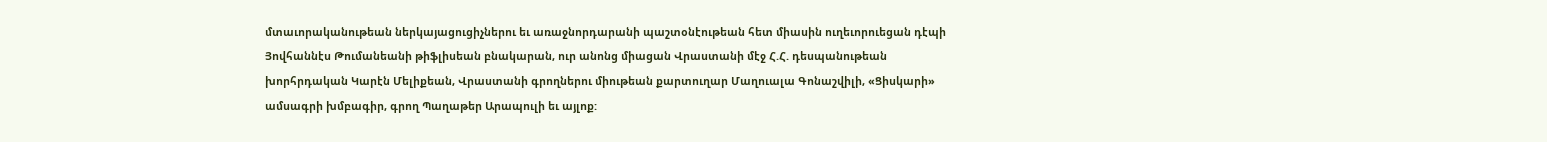մտաւորականութեան ներկայացուցիչներու եւ առաջնորդարանի պաշտօնէութեան հետ միասին ուղեւորուեցան դէպի Յովհաննէս Թումանեանի թիֆլիսեան բնակարան, ուր անոնց միացան Վրաստանի մէջ Հ.Հ. դեսպանութեան խորհրդական Կարէն Մելիքեան, Վրաստանի գրողներու միութեան քարտուղար Մաղուալա Գոնաշվիլի, «Ցիսկարի» ամսագրի խմբագիր, գրող Պաղաթեր Արապուլի եւ այլոք: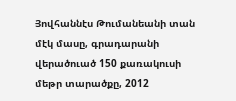Յովհաննէս Թումանեանի տան մէկ մասը, գրադարանի վերածուած 150 քառակուսի մեթր տարածքը, 2012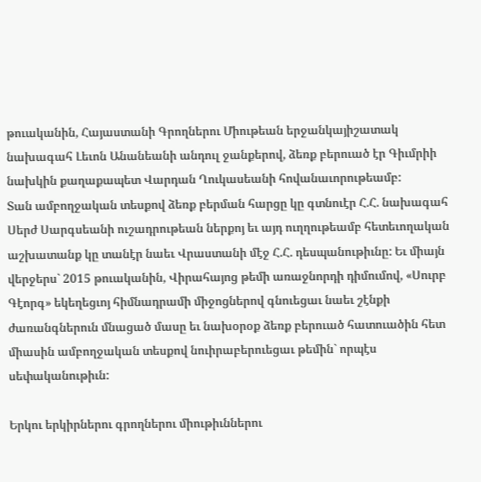թուականին, Հայաստանի Գրողներու Միութեան երջանկայիշատակ նախագահ Լեւոն Անանեանի անդուլ ջանքերով, ձեռք բերուած էր Գիւմրիի նախկին քաղաքապետ Վարդան Ղուկասեանի հովանաւորութեամբ:
Տան ամբողջական տեսքով ձեռք բերման հարցը կը գտնուէր Հ.Հ. նախագահ Սերժ Սարգսեանի ուշադրութեան ներքոյ եւ այդ ուղղութեամբ հետեւողական աշխատանք կը տանէր նաեւ Վրաստանի մէջ Հ.Հ. դեսպանութիւնը: Եւ միայն վերջերս` 2015 թուականին, Վիրահայոց թեմի առաջնորդի դիմումով, «Սուրբ Գէորգ» եկեղեցւոյ հիմնադրամի միջոցներով գնուեցաւ նաեւ շէնքի ժառանգներուն մնացած մասը եւ նախօրօք ձեռք բերուած հատուածին հետ միասին ամբողջական տեսքով նուիրաբերուեցաւ թեմին` որպէս սեփականութիւն:

Երկու երկիրներու գրողներու միութիւններու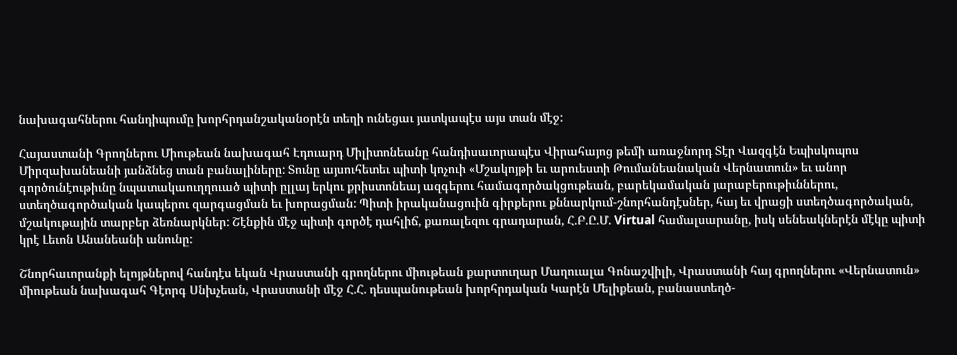նախագահներու հանդիպումը խորհրդանշականօրէն տեղի ունեցաւ յատկապէս այս տան մէջ:

Հայաստանի Գրողներու Միութեան նախագահ Էդուարդ Միլիտոնեանը հանդիսաւորապէս Վիրահայոց թեմի առաջնորդ Տէր Վազգէն Եպիսկոպոս Միրզախանեանի յանձնեց տան բանալիները: Տունը այսուհետեւ պիտի կոչուի «Մշակոյթի եւ արուեստի Թումանեանական Վերնատուն» եւ անոր գործունէութիւնը նպատակաուղղուած պիտի ըլլայ երկու քրիստոնեայ ազգերու համագործակցութեան, բարեկամական յարաբերութիւններու, ստեղծագործական կապերու զարգացման եւ խորացման: Պիտի իրականացուին գիրքերու քննարկում-շնորհանդէսներ, հայ եւ վրացի ստեղծագործական, մշակութային տարբեր ձեռնարկներ: Շէնքին մէջ պիտի գործէ դահլիճ, քառալեզու գրադարան, Հ.Բ.Ը.Մ. Virtual համալսարանը, իսկ սենեակներէն մէկը պիտի կրէ Լեւոն Անանեանի անունը:

Շնորհաւորանքի ելոյթներով հանդէս եկան Վրաստանի գրողներու միութեան քարտուղար Մաղուալա Գոնաշվիլի, Վրաստանի հայ գրողներու «Վերնատուն» միութեան նախագահ Գէորգ Սնխչեան, Վրաստանի մէջ Հ.Հ. դեսպանութեան խորհրդական Կարէն Մելիքեան, բանաստեղծ-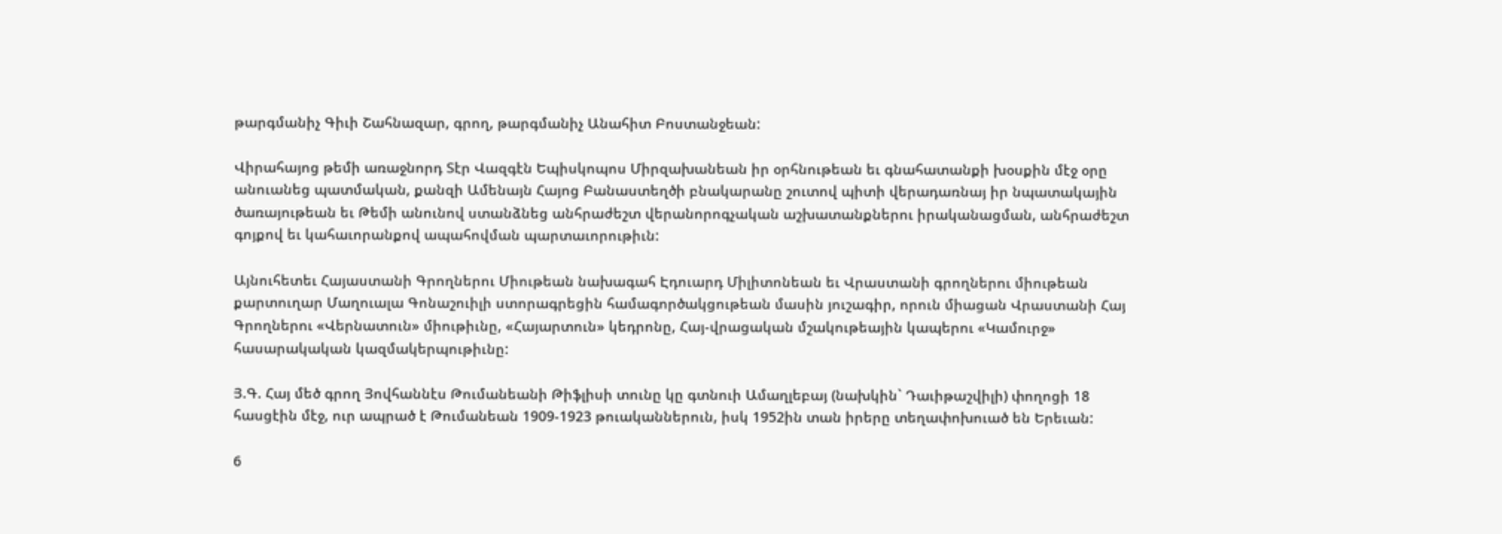թարգմանիչ Գիւի Շահնազար, գրող, թարգմանիչ Անահիտ Բոստանջեան:

Վիրահայոց թեմի առաջնորդ Տէր Վազգէն Եպիսկոպոս Միրզախանեան իր օրհնութեան եւ գնահատանքի խօսքին մէջ օրը անուանեց պատմական, քանզի Ամենայն Հայոց Բանաստեղծի բնակարանը շուտով պիտի վերադառնայ իր նպատակային ծառայութեան եւ Թեմի անունով ստանձնեց անհրաժեշտ վերանորոգչական աշխատանքներու իրականացման, անհրաժեշտ գոյքով եւ կահաւորանքով ապահովման պարտաւորութիւն:

Այնուհետեւ Հայաստանի Գրողներու Միութեան նախագահ Էդուարդ Միլիտոնեան եւ Վրաստանի գրողներու միութեան քարտուղար Մաղուալա Գոնաշուիլի ստորագրեցին համագործակցութեան մասին յուշագիր, որուն միացան Վրաստանի Հայ Գրողներու «Վերնատուն» միութիւնը, «Հայարտուն» կեդրոնը, Հայ-վրացական մշակութեային կապերու «Կամուրջ» հասարակական կազմակերպութիւնը:

Յ.Գ. Հայ մեծ գրող Յովհաննէս Թումանեանի Թիֆլիսի տունը կը գտնուի Ամաղլեբայ (նախկին` Դաւիթաշվիլի) փողոցի 18 հասցէին մէջ, ուր ապրած է Թումանեան 1909-1923 թուականներուն, իսկ 1952ին տան իրերը տեղափոխուած են Երեւան:

6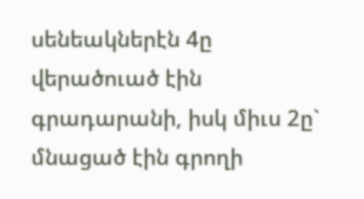սենեակներէն 4ը վերածուած էին գրադարանի, իսկ միւս 2ը` մնացած էին գրողի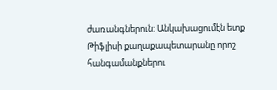ժառանգներուն: Անկախացումէն ետք Թիֆլիսի քաղաքապետարանը որոշ հանգամանքներու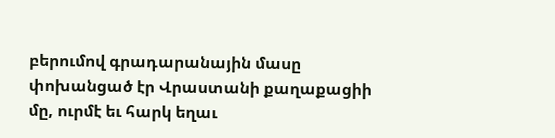բերումով գրադարանային մասը փոխանցած էր Վրաստանի քաղաքացիի մը, ուրմէ եւ հարկ եղաւ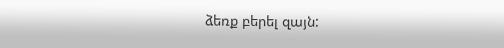ձեռք բերել զայն: